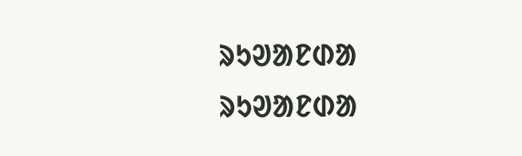ᱨᱩᱣᱟᱱᱰᱟ
ᱨᱩᱣᱟᱱᱰᱟ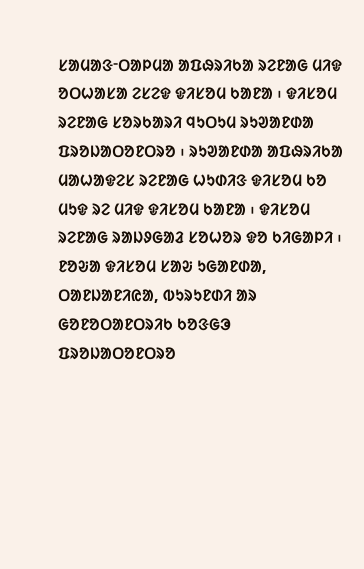ᱥᱟᱢᱟᱝᱼᱛᱟᱞᱢᱟ ᱟᱯᱷᱨᱤᱠᱟ ᱨᱮᱱᱟᱜ ᱢᱤᱫ ᱚᱛᱦᱟᱥᱟ ᱮᱥᱮᱫ ᱫᱤᱥᱚᱢ ᱠᱟᱱᱟ ᱾ ᱫᱤᱥᱚᱢ ᱨᱮᱱᱟᱜ ᱥᱚᱨᱠᱟᱨᱤ ᱧᱩᱛᱩᱢ ᱨᱩᱣᱟᱱᱰᱟ ᱯᱨᱚᱡᱟᱛᱚᱱᱛᱨᱚ ᱾ ᱨᱩᱣᱟᱱᱰᱟ ᱟᱯᱷᱨᱤᱠᱟ ᱢᱟᱦᱟᱫᱮᱥ ᱨᱮᱱᱟᱜ ᱦᱩᱰᱤᱝ ᱫᱤᱥᱚᱢ ᱠᱚ ᱢᱩᱫ ᱨᱮ ᱢᱤᱫ ᱫᱤᱥᱚᱢ ᱠᱟᱱᱟ ᱾ ᱫᱤᱥᱚᱢ ᱨᱮᱱᱟᱜ ᱨᱟᱡᱽᱜᱟᱲ ᱥᱚᱦᱚᱨ ᱫᱚ ᱠᱤᱜᱟᱞᱤ ᱾ ᱱᱚᱶᱟ ᱫᱤᱥᱚᱢ ᱥᱟᱶ ᱩᱜᱟᱱᱰᱟ, ᱛᱟᱱᱡᱟᱱᱤᱭᱟ, ᱵᱩᱨᱩᱱᱰᱤ ᱟᱨ ᱜᱚᱱᱚᱛᱟᱱᱛᱨᱤᱠ ᱠᱚᱝᱜᱳ ᱯᱨᱚᱡᱟᱛᱚᱱᱛᱨᱚ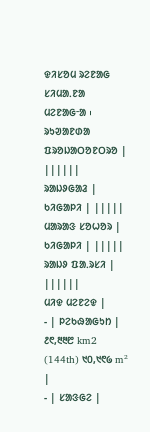ᱫᱤᱥᱚᱢ ᱨᱮᱱᱟᱜ ᱥᱤᱢᱟᱹᱱᱟ ᱢᱮᱱᱟᱜᱼᱟ ᱾
ᱨᱩᱣᱟᱱᱰᱟ ᱯᱨᱚᱡᱟᱛᱚᱱᱛᱨᱚ | ||||||
ᱨᱟᱡᱽᱜᱟᱲ | ᱠᱤᱜᱟᱞᱤ | |||||
ᱢᱟᱨᱟᱝ ᱥᱚᱦᱚᱨ | ᱠᱤᱜᱟᱞᱤ | |||||
ᱨᱟᱡᱽ ᱯᱟᱹᱨᱥᱤ | ||||||
ᱢᱤᱫ ᱢᱮᱱᱮᱫ |
- | ᱞᱮᱠᱷᱟᱜᱩᱴ | ᱒᱖,᱓᱓᱘ km2 (144th) ᱑᱐,᱑᱖᱙ m² |
- | ᱥᱟᱝᱜᱮ |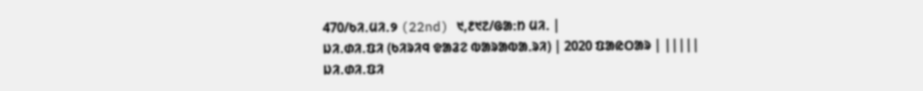470/ᱠᱤᱹᱢᱤᱹ୨ (22nd) ᱑,᱒᱑᱗/ᱜᱟᱺᱴ ᱢᱤᱹ |
ᱡᱤ.ᱰᱤ.ᱯᱤ (ᱠᱤᱨᱤᱧ ᱫᱟᱲᱮ ᱵᱟᱨᱟᱵᱟᱹᱨᱤ) | 2020 ᱯᱟᱭᱛᱟᱨ | |||||
ᱡᱤ.ᱰᱤ.ᱯᱤ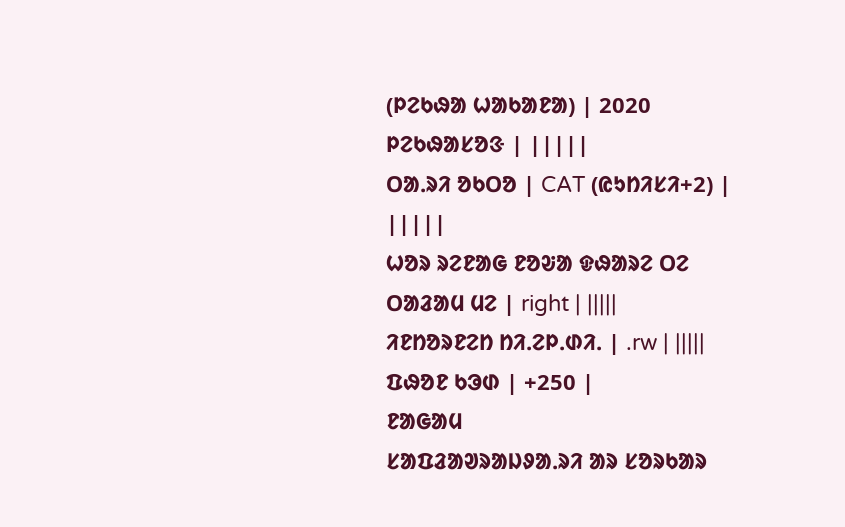(ᱞᱮᱠᱷᱟ ᱦᱟᱠᱟᱱᱟ) | 2020 ᱞᱮᱠᱷᱟᱥᱚᱝ | |||||
ᱛᱟᱹᱨᱤ ᱚᱠᱛᱚ | CAT (ᱭᱩᱴᱤᱥᱤ+2) | |||||
ᱦᱚᱨ ᱨᱮᱱᱟᱜ ᱱᱚᱶᱟ ᱫᱷᱟᱨᱮ ᱛᱮ ᱛᱟᱲᱟᱢ ᱢᱮ | right | |||||
ᱤᱱᱴᱚᱨᱱᱮᱴ ᱴᱤᱹᱮᱞᱹᱰᱤᱹ | .rw | |||||
ᱯᱷᱚᱱ ᱠᱳᱰ | +250 |
ᱱᱟᱜᱟᱢ
ᱥᱟᱯᱲᱟᱣᱨᱟᱡᱽᱟᱹᱨᱤ ᱟᱨ ᱥᱚᱨᱠᱟᱨ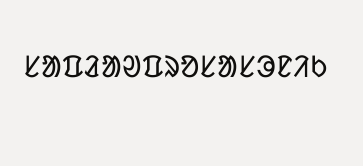ᱥᱟᱯᱲᱟᱣᱯᱨᱚᱥᱟᱥᱳᱱᱤᱠ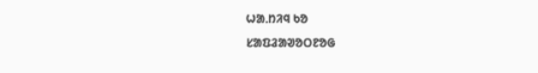ᱦᱟᱹᱴᱤᱧ ᱠᱚ
ᱥᱟᱯᱲᱟᱣᱚᱛᱱᱚᱜ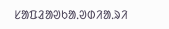ᱥᱟᱯᱲᱟᱣᱠᱟᱹᱣᱰᱤᱟᱹᱨᱤ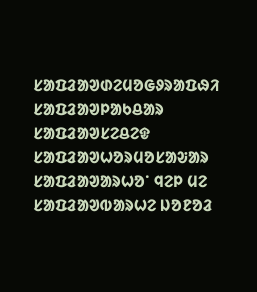ᱥᱟᱯᱲᱟᱣᱰᱮᱢᱚᱜᱽᱨᱟᱯᱷᱤ
ᱥᱟᱯᱲᱟᱣᱞᱟᱠᱪᱟᱨ
ᱥᱟᱯᱲᱟᱣᱥᱮᱪᱮᱫ
ᱥᱟᱯᱲᱟᱣᱦᱚᱨᱢᱚᱥᱟᱶᱟᱨ
ᱥᱟᱯᱲᱟᱣᱟᱨᱦᱚᱸ ᱧᱮᱞ ᱢᱮ
ᱥᱟᱯᱲᱟᱣᱵᱟᱨᱦᱮ ᱡᱚᱱᱚᱲ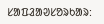ᱥᱟᱯᱲᱟᱣᱥᱚᱨᱠᱟᱨ: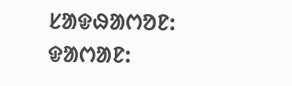ᱥᱟᱫᱷᱟᱬᱚᱱ:
ᱫᱟᱬᱟᱱ: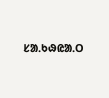ᱥᱟᱹᱠᱷᱭᱟᱹᱛ